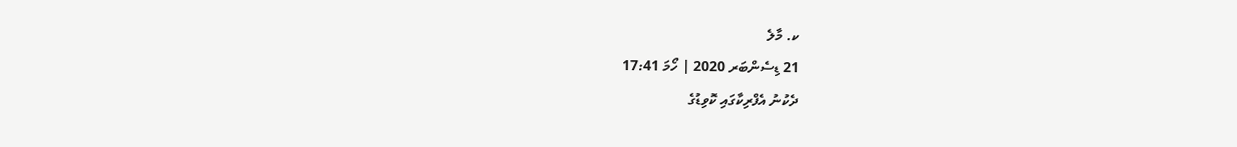ކ. މާލެ
21 ޑިސެންބަރ 2020 | ހޯމަ 17:41
ދެކުނު އެފްރިކާގައި ކޮވިޑުގެ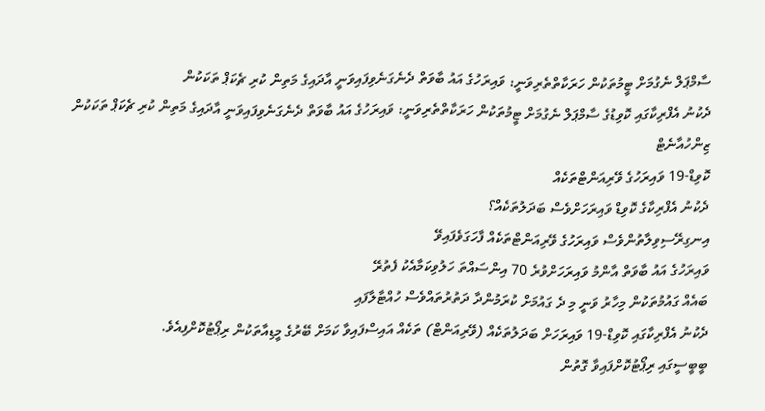ސާމްޕަލް ނެގުމަށް ޓީމުތަކުން ހަރަކާތްތެރިވަނީ: ވައިރަހުގެ އައު ބާވަތް ދެނެގަނެވިފައިވަނީ އާދައިގެ މަތިން ކުރި ޗެކަޕް ތަކަކުން
ދެކުނު އެފްރިކާގައި ކޮވިޑުގެ ސާމްޕަލް ނެގުމަށް ޓީމުތަކުން ހަރަކާތްތެރިވަނީ: ވައިރަހުގެ އައު ބާވަތް ދެނެގަނެވިފައިވަނީ އާދައިގެ މަތިން ކުރި ޗެކަޕް ތަކަކުން
ޒިންހުއާނެޓް
ކޮވިޑް-19 ވައިރަހުގެ ވޭރިއަންޓްތަކެއް
ދެކުނު އެފްރިކާގެ ކޮވިޑް ވައިރަހަށްވެސް ބަދަލުތަކެއް؟
އިނގިރޭސިވިލާތުންވެސް ވައިރަހުގެ ވޭރިއަންޓްތަކެއް ފާހަގަވެފައިވޭ
ވައިރަހުގެ އައު ބާވަތް އާންމު ވައިރަހަށްވުރެ 70 އިންސައްތަ ހަލުވިކަމާއެކު ފެތުރޭ
ބައެއް ގައުމުތަކުން މިހާރު ވަނީ މި ދެ ގައުމަށް ކުރަމުންދާ ދަތުރުތައްވެސް ހުއްޓާލާފައި
ދެކުނު އެފްރިކާގައި ކޮވިޑް-19 ވައިރަހަށް ބަދަލުތަކެއް (ވޭރިއަންޓް) ތަކެއް އައިސްފައިވާ ކަމަށް ބޭރުގެ މީޑިއާތަކުން ރިޕޯޓުކޮށްފިއެވެ.
ބީބީސީގައި ރިޕޯޓުކޮށްފައިވާ ގޮތުން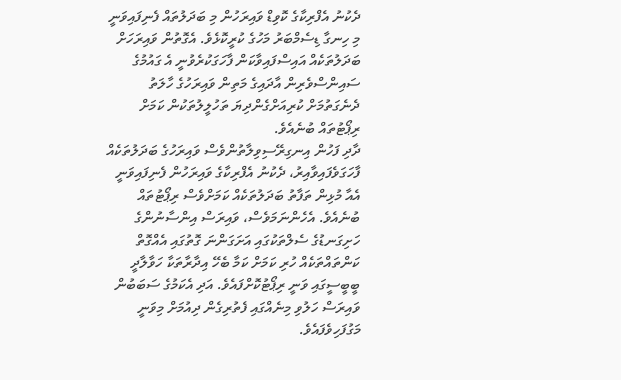ދެކުނު އެފްރިކާގެ ކޮވިޑް ވައިރަހުން މި ބަދަލުތައް ފެނިފައިވަނީ މި ހިނގާ ޑިސެމްބަރު މަހުގެ ކުރީކޮޅެވެ. އެގޮތުން ވައިރަހަށް ބަދަލުތަކެއް އައިސްފައިވާކަން ފާހަގަކުރެވުނީ އެ ގައުމުގެ ސައިންސްވެރިން އާދައިގެ މަތިން ވައިރަހުގެ ހާލަތު ދެނެގަތުމަށް ކުރިއަށްގެންދިޔަ ތަހުލީލުތަކުން ކަމަށް ރިޕޯޓުތައް ބުނެއެވެ.
ދާދި ފަހުން އިނގިރޭސިވިލާތުންވެސް ވައިރަހުގެ ބަދަލުތަކެއް ފާހަގަވެފައިވާއިރު، ދެކުނު އެފްރިކާގެ ވައިރަހުން ފެނިފައިވަނީ އެއާ މުޅިން ތަފާތު ބަދަލުތަކެއް ކަމަށްވެސް ރިޕޯޓުތައް ބުނެއެވެ. އެހެންނަމަވެސް، ވައިރަސް އިންސާނުންގެ ހަށިގަނޑުގެ ސެލްތަކުގައި އަށަގަންނަ ގޮތުގައި އެއްގޮތް ކަންތައްތަކެއް ހުރި ކަމަށް ކަމާ ބެހޭ އިދާރާތަކާ ހަވާލާދީ ބީބީސީގައި ވަނީ ރިޕޯޓުކޮށްފައެވެ. އަދި އެކަމުގެ ސަބަބުން ވައިރަސް ހަލުވި މިނެއްގައި ފެތުރިގެން ދިއުމަށް މިވަނީ މަގުފަހިވެފައެވެ.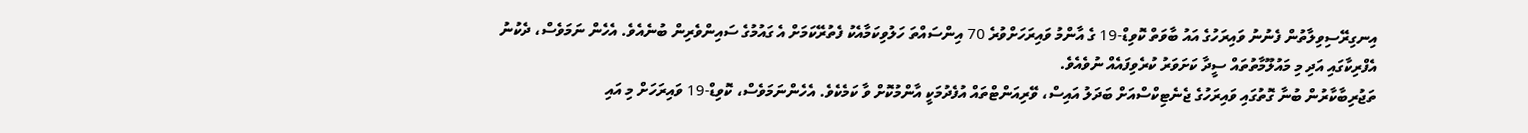އިނގިރޭސިވިލާތުން ފެނުނު ވައިރަހުގެ އައު ބާވަތް ކޮވިޑް-19 ގެ އާންމު ވައިރަހަށްވުރެ 70 އިންސައްތަ ހަލުވިކަމާއެކު ފެތުރޭކަމަށް އެ ގައުމުގެ ސައިންވެރިން ބުނެއެވެ. އެހެން ނަމަވެސް، ދެކުނު އެފްރިކާގައި އަދި މި މައުލޫމާތުތައް ސީދާ ކަށަވަރު ކުރެވިފައެއް ނުވެއެވެ.
ތަޖުރިބާކާރުން ބުނާ ގޮތުގައި ވައިރަހުގެ ޖެނެޓިކްސްއަށް ބަދަލު އައިސް، ވޭރިއަންޓްތައް އުފެދުމަކީ އާންމުކޮށް ވާ ކަމެކެވެ. އެހެންނަމަވެސް، ކޮވިޑް-19 ވައިރަހަށް މި އައި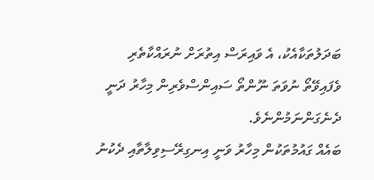ބަދަލުތަކާއެކު، އެ ވައިރަސް އިތުރަށް ނުރައްކާތެރި ވެފައިވޭތޯ ނުވަތަ ނޫންތޯ ސައިންސްވެރިން މިހާރު ދަނީ ދެނެގަންނަމުންނެވެ.
ބައެއް ގައުމުތަކުން މިހާރު ވަނީ އިނގިރޭސިވިލާތާއި ދެކުނު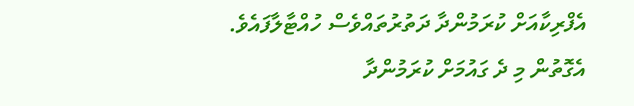އެފްރިކާއަށް ކުރަމުންދާ ދަތުރުތައްވެސް ހުއްޓާލާފައެވެ. އެގޮތުން މި ދެ ގައުމަށް ކުރަމުންދާ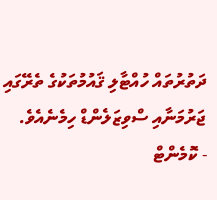ދަތުރުތައް ހުއްޓާލި ޤައުމުތަކުގެ ތެރޭގައި ޖަރުމަނާއި ސްވިޒަލެންޑް ހިމެނެއެވެ.
- ކޮމެންޓް